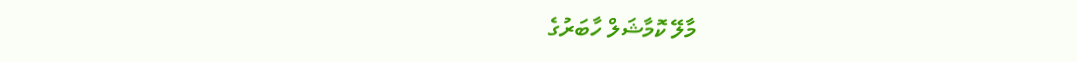މާލޭ ކޮމާޝަލް ހާބަރުގެ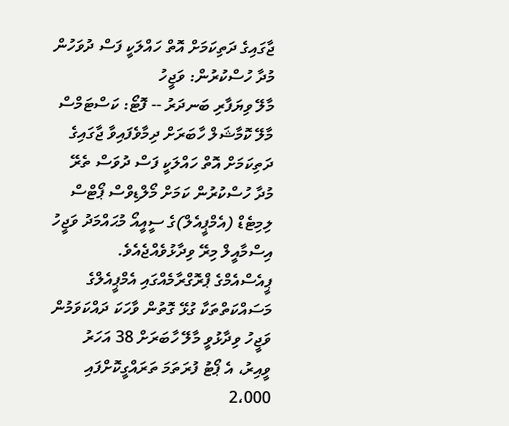ޖާގައިގެ ދަތިކަމަށް އޮތް ހައްލަކީ ފަސް ދުވަހުން މުދާ ހުސްކުރުން: ވަޖީހު
މާލޭ ވިޔަފާރި ބަނދަރު -- ފޮޓޯ: ކަސްޓަމްސް
މާލޭ ކޮމާޝަލް ހާބަރަށް ދިމާވެފައިވާ ޖާގައިގެ ދަތިކަމަށް އޮތް ހައްލަކީ ފަސް ދުވަސް ތެރޭ މުދާ ހުސްކުރުން ކަމަށް މޯލްޑިވްސް ޕޯޓްސް ލިމިޓެޑް (އެމްޕީއެލް)ގެ ސީއީއޯ މުޙައްމަދު ވަޖީހު އިސްމާއީލް މިރޭ ވިދާޅުވެއްޖެއެވެ.
ޕީއެސްއެމްގެ ޕްރޮގްރާމެއްގައި އެމްޕީއެލްގެ މަސައްކަތްތަކާ ގުޅޭ ގޮތުން ވާހަކަ ދައްކަވަމުން ވަޖީހު ވިދާޅުވީ މާލޭ ހާބަރަށް 38 އަހަރު ވީއިރު، އެ ޕޯޓު ފުރަތަމަ ތަރައްގީކޮށްފައި 2،000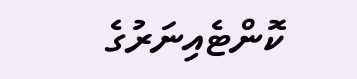ކޮންޓެއިނަރުގެ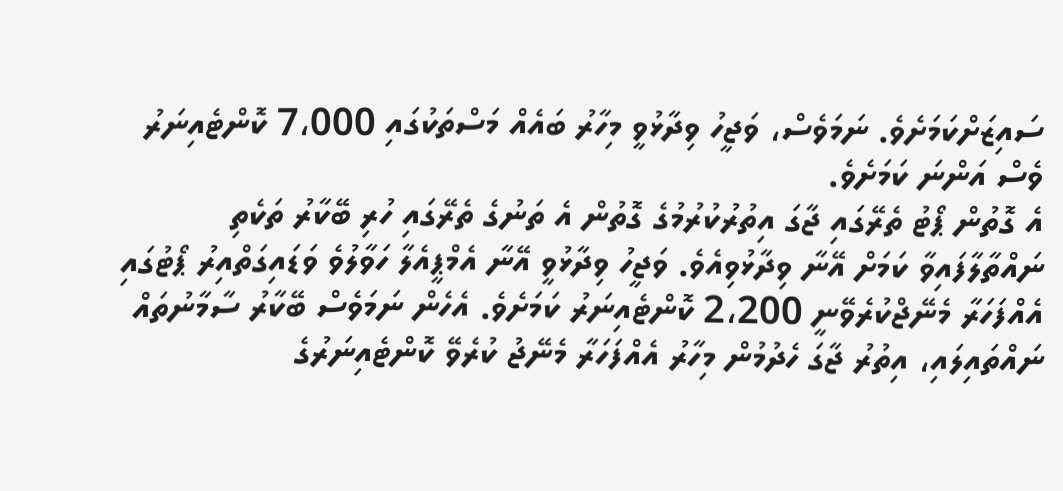ސައިޒަށްކަމަށެވެ. ނަމަވެސް، ވަޖީހު ވިދާޅުވީ މިހާރު ބައެއް މަސްތަކުގައި 7،000 ކޮންޓެއިނަރު ވެސް އަންނަ ކަމަށެވެ.
އެ ގޮތުން ޕޯޓު ތެރޭގައި ޖާގަ އިތުރުކުރުމުގެ ގޮތުން އެ ތަނުގެ ތެރޭގައި ހުރި ބޭކާރު ތަކެތި ނައްތާލާފައިވާ ކަމަށް އޭނާ ވިދާޅުވިއެވެ. ވަޖީހު ވިދާޅުވީ އޭނާ އެމްޕީއެލާ ހަވާލުވެ ވަޑައިގަތްއިރު ޕޯޓުގައި އެއްފަހަރާ މެނޭޖްކުރެވޭނީ 2،200 ކޮންޓެއިނަރު ކަމަށެވެ. އެހެން ނަމަވެސް ބޭކާރު ސާމާނުތައް ނައްތައިލައި، އިތުރު ޖާގަ ހެދުމުން މިހާރު އެއްފަހަރާ މެނޭޖު ކުރެވޭ ކޮންޓެއިނަރުގެ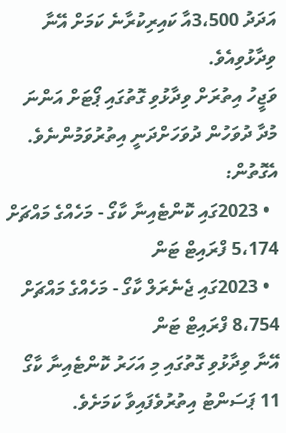އަދަދު 3،500އާ ކައިރިކުރާނެ ކަމަށް އޭނާ ވިދާޅުވިއެވެ.
ވަޖީހު އިތުރަށް ވިދާޅުވި ގޮތުގައި ޕޯޓަށް އަންނަ މުދާ ދުވަހުން ދުވަހަށްދަނީ އިތުރުވަމުންނެވެ. އެގޮތުން:
  • 2023ގައި ކޮންޓެއިނާ ކާގޯ - މަހެއްގެ މައްޗަށް 5،174 ފްރައިޓް ޓަން
  • 2023ގައި ޖެނެރަލް ކާގޯ - މަހެއްގެ މައްޗަށް 8،754 ފްރައިޓް ޓަން
އޭނާ ވިދާޅުވި ގޮތުގައި މި އަހަރު ކޮންޓެއިނާ ކާގޯ 11 ޕަސަންޓު އިތުރުވެފައިވާ ކަމަށެވެ.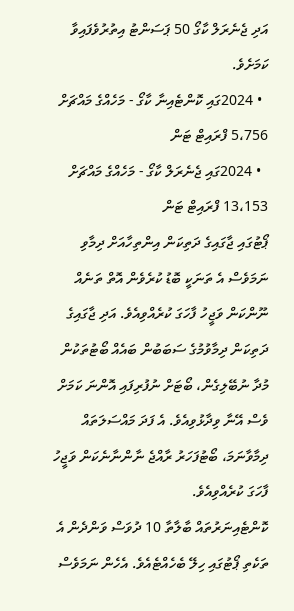އަދި ޖެނެރަލް ކާގޯ 50 ޕަސަންޓު އިތުރުވެފައިވާ ކަމަށެވެ.
  • 2024ގައި ކޮންޓެއިނާ ކާގޯ - މަހެއްގެ މައްޗަށް 5،756 ފްރައިޓް ޓަން
  • 2024ގައި ޖެނެރަލް ކާގޯ - މަހެއްގެ މައްޗަށް 13،153 ފްރައިޓް ޓަން
ޕޯޓުގައި ޖާގައިގެ ދަތިކަން އިންތިހާއަށް ދިމާވި ނަމަވެސް އެ ތަނަކީ ބޮޑު ކުރެވެން އޮތް ތަނެއް ނޫންކަން ވަޖީހު ފާހަގަ ކުރެއްވިއެވެ. އަދި ޖާގައިގެ ދަތިކަން ދިމާވުމުގެ ސަބަބުން ބައެއް ބޯޓުތަކުން މުދާ ނުބޭލިގެން، ބޯޓަށް ނުފުރިފައި އޮންނަ ކަމަށް ވެސް އޭނާ ވިދާޅުވިއެވެ. އެ ފަދަ މައްސަލަތައް ދިމާވާނަމަ، ބޯޓުފަހަރު ރާއްޖެ ނާންނާނެކަން ވަޖީހު ފާހަގަ ކުރެއްވިއެވެ.
ކޮންޓެއިނަރުތައް ބާލާތާ 10 ދުވަސް ވަންދެން އެ ތަކެތި ޕޯޓުގައި ހިލޭ ބެހެއްޓެއެވެ. އެހެން ނަމަވެސް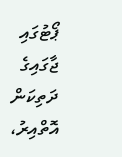ޕޯޓުގައި ޖާގައިގެ ދަތިކަން އޮތްއިރު،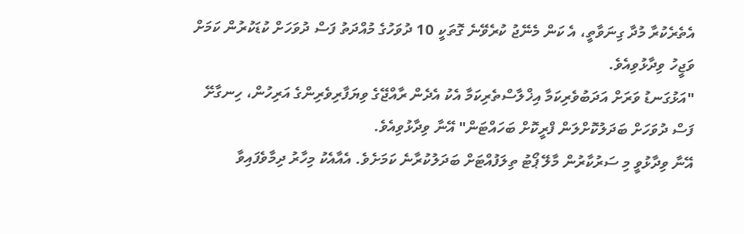އެތެރެކުރާ މުދާ ގިނަވާތީ، އެ ކަން މެނޭޖު ކުރެވޭނެ ގޮތަކީ 10 ދުވަހުގެ މުއްދަތު ފަސް ދުވަހަށް ކުޑަކުރުން ކަމަށް ވަޖީހު ވިދާޅުވިއެވެ.
"އަޅުގަނޑު ވަރަށް އަދަބުވެރިކަމާ އިޚްލާސްތެރިކަމާ އެކު އެދެން ރާއްޖޭގެ ވިޔަފާރިވެރިންގެ އަރިހުން، ހިނގާށޭ ފަސް ދުވަހަށް ބަދަލުކޮށްލަން ފްރީކޮށް ބަހައްޓަން" އޭނާ ވިދާޅުވިއެވެ.
އޭނާ ވިދާޅުވީ މި ސަރުކާރުން މާލޭ ޕޯޓު ތިލަފުއްޓަށް ބަދަލުކުރާނެ ކަމަށެވެ. އެއާއެކު މިހާރު ދިމާވެފައިވާ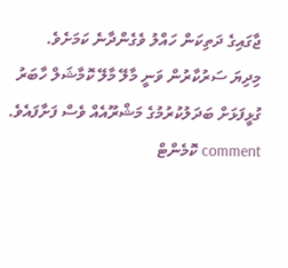ޖާގައިގެ ދަތިކަން ހައްލު ވެގެންދާނެ ކަމަށެވެ.
މިދިޔަ ސަރުކާރުން ވަނީ މާލޭ މާލޭ ކޮމާޝަލް ހާބަރު ގުޅީފަޅަށް ބަދަލުކުރުމުގެ މަޝްރޫއެއް ވެސް ފަށާފައެވެ.
comment ކޮމެންޓް